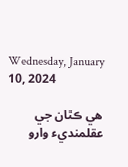Wednesday, January 10, 2024

ھي ڪٿان جي عقلمنديء وارو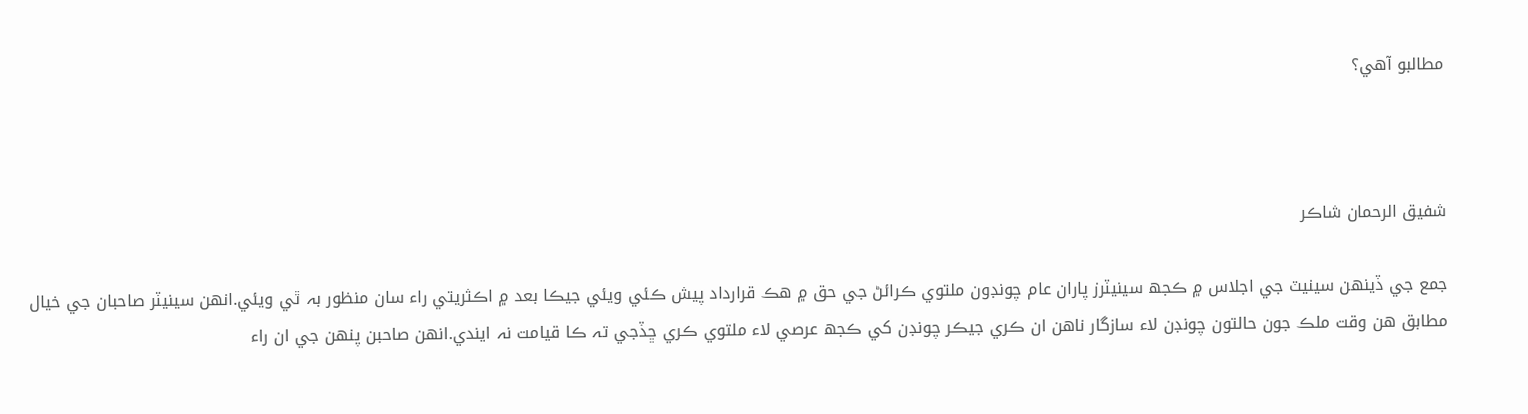مطالبو آھي؟



شفيق الرحمان شاڪر

جمع جي ڏينھن سينيٽ جي اجلاس ۾ ڪجھ سينيٽرز پاران عام چونڊون ملتوي ڪرائڻ جي حق ۾ ھڪ قرارداد پيش ڪئي ويئي جيڪا بعد ۾ اڪثريتي راء سان منظور بہ ٿي ويئي.انھن سينيٽر صاحبان جي خيال مطابق ھن وقت ملڪ جون حالتون چونڊن لاء سازگار ناھن ان ڪري جيڪر چونڊن کي ڪجھ عرصي لاء ملتوي ڪري ڇڏجي تہ ڪا قيامت نہ ايندي.انھن صاحبن پنھن جي ان راء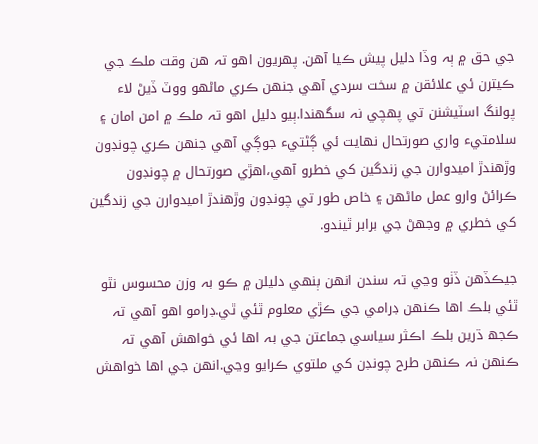جي حق ۾ ٻہ وڏا دليل پيش ڪيا آھن. پھريون اھو تہ ھن وقت ملڪ جي ڪيترن ئي علائقن ۾ سخت سردي آھي جنھن ڪري ماڻھو ووٽ ڏيڻ لاء پولنگ اسٽيشنن تي پھچي نہ سگهندا.ٻيو دليل اھو تہ ملڪ ۾ امن امان ۽ سلامتيء واري صورتحال نھايت ئي ڳڻتيء جوڳي آھي جنھن ڪري چونڊون وڙھندڙ اميدوارن جي زندگين کي خطرو آھي،اھڙي صورتحال ۾ چونڊون ڪرائڻ وارو عمل ماڻھن ۽ خاص طور تي چونڊون وڙھندڙ اميدوارن جي زندگين کي خطري ۾ وجهڻ جي برابر ٿيندو.

جيڪڏھن ڏٺو وڃي تہ سندن انھن ٻنھي دليلن ۾ ڪو بہ وزن محسوس نٿو ٿئي بلڪ اھا ڪنھن ڊرامي جي ڪڙي معلوم ٿئي ٿي.ڊرامو اھو آھي تہ ڪجھ ڌرين بلڪ اڪثر سياسي جماعتن جي بہ اھا ئي خواھش آھي تہ ڪنھن نہ ڪنھن طرح چونڊن کي ملتوي ڪرايو وڃي.انھن جي اھا خواھش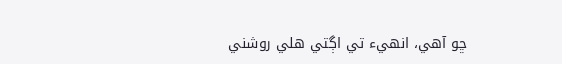ڇو آھي، انھيء تي اڳتي ھلي روشني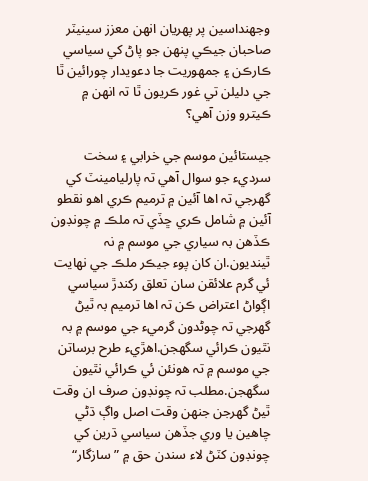وجهنداسين پر پھريان انھن معزز سينيٽر صاحبان جيڪي پنھن جو پاڻ کي سياسي ڪارڪن ۽ جمھوريت جا دعويدار چورائين ٿا جي دليلن تي غور ڪريون ٿا تہ انھن ۾ ڪيترو وزن آھي؟

جيستائين موسم جي خرابي ۽ سخت سرديء جو سوال آھي تہ پارليامينٽ کي گهرجي تہ اھا آئين ۾ ترميم ڪري اھو نقطو آئين ۾ شامل ڪري ڇڏي تہ ملڪ ۾ چونڊون ڪڏھن بہ سياري جي موسم ۾ نہ ٿينديون.ان کان پوء جيڪر ملڪ جي نھايت ئي گرم علائقن سان تعلق رکندڙ سياسي اڳواڻ اعتراض ڪن تہ اھا ترميم بہ ٿيڻ گهرجي تہ چوڻدون گرميء جي موسم ۾ بہ نٿيون ڪرائي سگهجن.اھڙيء طرح برساتن جي موسم ۾ تہ ھونئن ئي ڪرائي نٿيون سگهجن.مطلب تہ چونڊون صرف ان وقت ٿيڻ گهرجن جنھن وقت اصل واڳ ڌڻي چاھين يا وري جڏھن سياسي ڌرين کي چونڊون کٽڻ لاء سندن حق ۾ ”سازگار“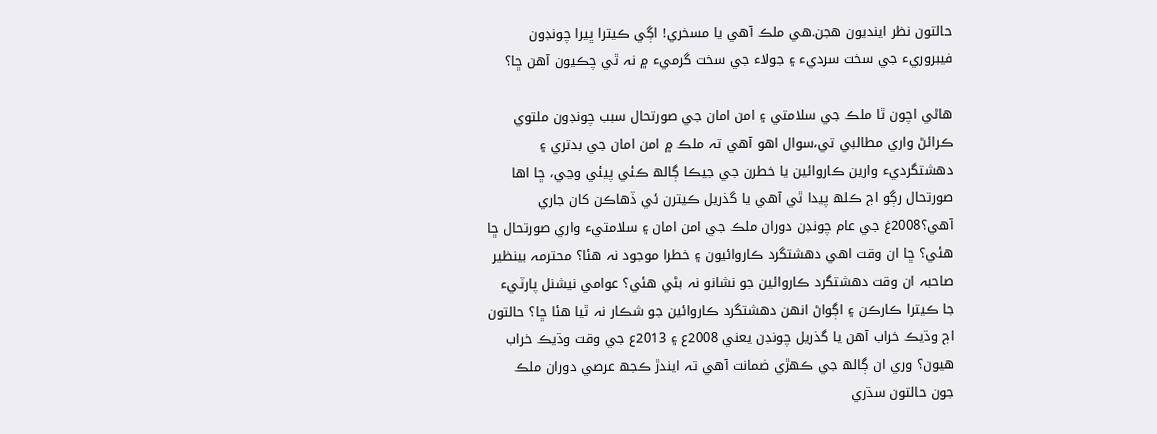حالتون نظر اينديون ھجن.ھي ملڪ آھي يا مسخري! اڳي ڪيترا ڀيرا چونڊون فيبروريء جي سخت سرديء ۽ جولاء جي سخت گرميء ۾ نہ ٿي چڪيون آھن ڇا؟

ھاڻي اچون ٿا ملڪ جي سلامتي ۽ امن امان جي صورتحال سبب چونڊون ملتوي ڪرائڻ واري مطالبي تي،سوال اھو آھي تہ ملڪ ۾ امن امان جي بدتري ۽ دھشتگرديء وارين ڪاروائين يا خطرن جي جيڪا ڳالھ ڪئي پيئي وڃي، ڇا اھا صورتحال رڳو اڄ ڪلھ پيدا ٿي آھي يا گذريل ڪيترن ئي ڏھاڪن کان جاري آھي؟2008غ جي عام چونڊن دوران ملڪ جي امن امان ۽ سلامتيء واري صورتحال ڇا ھئي؟ ڇا ان وقت اھي دھشتگرد ڪاروائيون ۽ خطرا موجود نہ ھئا؟ محترمہ بينظير صاحبہ ان وقت دھشتگرد ڪاروائين جو نشانو نہ بڻي ھئي؟ عوامي نيشنل پارٽيء جا ڪيترا ڪارڪن ۽ اڳواڻ انھن دھشتگرد ڪاروائين جو شڪار نہ ٿيا ھئا ڇا؟ حالتون اڄ وڌيڪ خراب آھن يا گذريل چونڊن يعني 2008ع ۽ 2013ع جي وقت وڌيڪ خراب ھيون؟ وري ان ڳالھ جي ڪھڙي ضمانت آھي تہ ايندڙ ڪجھ عرصي دوران ملڪ جون حالتون سڌري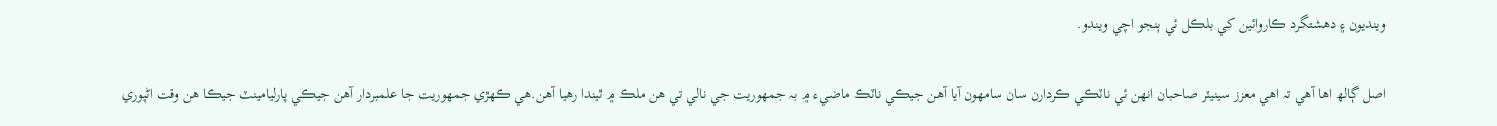وينديون ۽ دھشتگرد ڪاروائين کي بلڪل ئي ٻنجو اچي ويندو.

اصل ڳالھ اھا آھي تہ اھي معزز سينيٽر صاحبان انھن ئي ناٽڪي ڪردارن سان سامھون آيا آھن جيڪي ناٽڪ ماضيء ۾ بہ جمھوريت جي نالي تي ھن ملڪ ۾ ٿيندا رھيا آھن.ھي ڪھڙي جمھوريت جا علمبردار آھن جيڪي پارليامينٽ جيڪا ھن وقت اڻپوري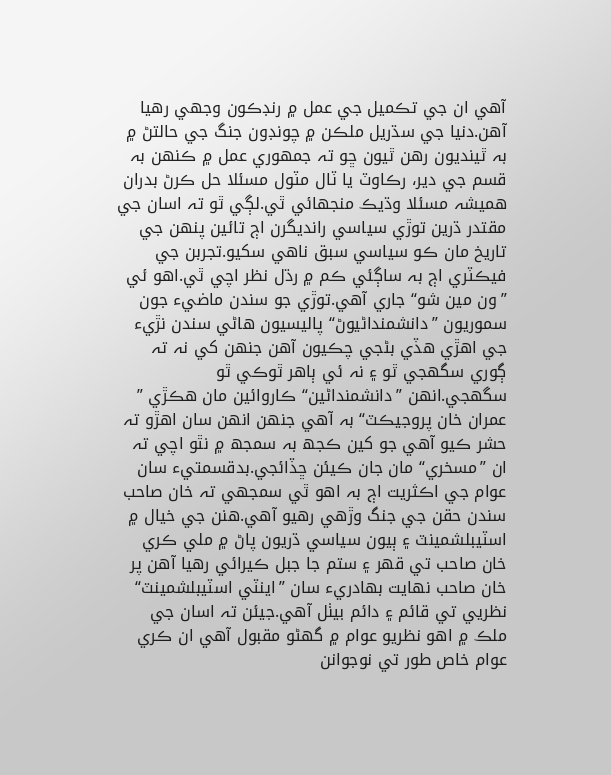آھي ان جي تڪميل جي عمل ۾ رنڊڪون وجهي رھيا آھن.دنيا جي سڌريل ملڪن ۾ چونڊون جنگ جي حالتڻ ۾ بہ ٿينديون رھن ٿيون ڇو تہ جمھوري عمل ۾ ڪنھن بہ قسم جي دير، رڪاوٽ يا ٽال مٽول مسئلا حل ڪرڻ بدران ھميشہ مسئلا وڌيڪ منجهائي ٿي.لڳي ٿو تہ اسان جي مقتدر ڌرين توڙي سياسي رانديگرن اڄ تائين پنھن جي تاريخ مان ڪو سياسي سبق ناھي سکيو.تجربن جي فيڪٽري اڄ بہ ساڳئي ڪم ۾ رڌل نظر اچي ٿي.اھو ئي ”ون مين شو“ جاري آھي.توڙي جو سندن ماضيء جون سموريون ”دانشمنداڻيوڻ“ پاليسيون ھاڻي سندن نڙيء جي اھڙي ھڏي بڻجي چڪيون آھن جنھن کي نہ تہ ڳوري سگهجي ٿو ۽ نہ ئي ٻاھر ٿوڪي ٿو سگهجي.انھن ”دانشمنداڻين“ ڪاروائين مان ھڪڙي ” عمران خان پروجيڪٽ“ بہ آھي جنھن انھن سان اھڙو تہ حشر ڪيو آھي جو کين ڪجھ بہ سمجھ ۾ نٿو اچي تہ ان ”مسخري“ مان جان ڪيئن ڇڏائجي.بدقسمتيء سان عوام جي اڪثريت اڄ بہ اھو ٿي سمجهي تہ خان صاحب سندن حقن جي جنگ وڙھي رھيو آھي.ھنن جي خيال ۾ اسٽيبلشمينٽ ۽ ٻيون سياسي ڌريون پاڻ ۾ ملي ڪري خان صاحب تي قھر ۽ ستم جا جبل ڪيرائي رھيا آھن پر خان صاحب نھايت بھادريء سان ”اينٽي اسٽيبلشمينٽ“ نظريي تي قائم ۽ دائم بيٺل آھي.جيئن تہ اسان جي ملڪ ۾ اھو نظريو عوام ۾ گهڻو مقبول آھي ان ڪري عوام خاص طور تي نوجوانن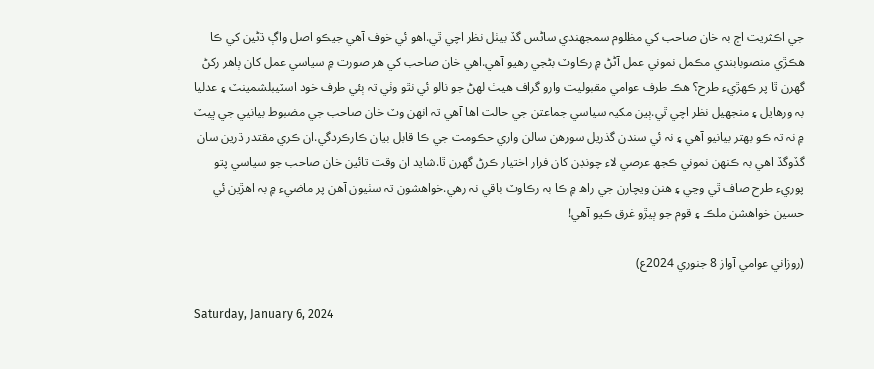جي اڪثريت اڄ بہ خان صاحب کي مظلوم سمجهندي ساڻس گڏ بيٺل نظر اچي ٿي.اھو ئي خوف آھي جيڪو اصل واڳ ڌڻين کي ڪا ھڪڙي منصوبابندي مڪمل نموني عمل آڻڻ ۾ رڪاوٽ بڻجي رھيو آھي.اھي خان صاحب کي ھر صورت ۾ سياسي عمل کان ٻاھر رکڻ گهرن ٿا پر ڪھڙيء طرح؟ ھڪ طرف عوامي مقبوليت وارو گراف ھيٺ لھڻ جو نالو ئي نٿو وٺي تہ ٻئي طرف خود اسٽيبلشمينٽ ۽ عدليا بہ ورھايل ۽ منجهيل نظر اچي ٿي.ٻين مکيہ سياسي جماعتن جي حالت اھا آھي تہ انھن وٽ خان صاحب جي مضبوط بيانيي جي ڀيٽ ۾ نہ تہ ڪو بھتر بيانيو آھي ۽ نہ ئي سندن گذريل سورھن سالن واري حڪومت جي ڪا قابل بيان ڪارڪردگي.ان ڪري مقتدر ڌرين سان گڏوگڏ اھي بہ ڪنھن نموني ڪجھ عرصي لاء چونڊن کان فرار اختيار ڪرڻ گهرن ٿا.شايد ان وقت تائين خان صاحب جو سياسي پتو پوريء طرح صاف ٿي وڃي ۽ ھنن ويچارن جي راھ ۾ ڪا بہ رڪاوٽ باقي نہ رھي.خواھشون تہ سٺيون آھن پر ماضيء ۾ بہ اھڙين ئي حسين خواھشن ملڪ ۽ قوم جو ٻيڙو غرق ڪيو آھي!

(روزاني عوامي آواز 8 جنوري 2024ع)

Saturday, January 6, 2024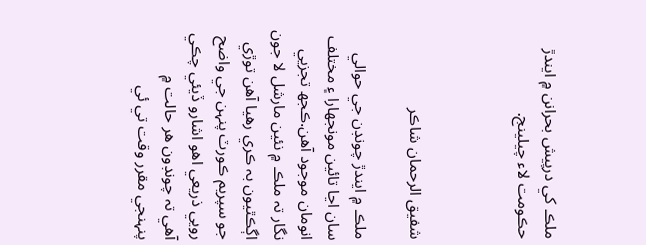ملڪ کي درپيش بحرانن ۾ ايندڙ حڪومت لاء چيلينج.



شفيق الرحمان شاڪر

ملڪ ۾ ايندڙ چونڊن جي حوالي سان اڃا تائين مونجھارا ۽ مختلف انومان موجود آھن.ڪجھ تجزيي نگار تہ ملڪ ۾ نئين مارشل لا جون اڳڪٿيون بہ ڪري رھيا آھن توڙي جو سپريم ڪورٽ پنہن جي واضح رويي ذريعي اھو اشارو ڏيئي چڪي آھي تہ چونڊون ھر حالت ۾ پنہنجي مقرر وقت تي ئي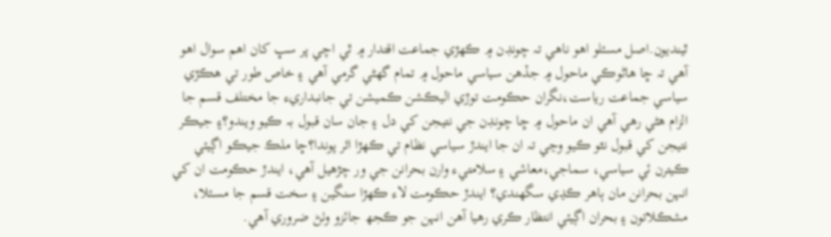ٿينديون.اصل مسئلو اھو ناھي تہ چونڊن ۾ ڪھڙي جماعت اقتدار ۾ ٿي اچي پر سڀ کان اھم سوال اھو آھي تہ ڇا ھاڻوڪي ماحول ۾ جڏھن سياسي ماحول ۾ تمام گهڻي گرمي آھي ۽ خاص طور تي ھڪڙي سياسي جماعت رياست،نگران حڪومت توڙي اليڪشن ڪميشن تي جانبداريء جا مختلف قسم جا الزام ھڻي رھي آھي ان ماحول ۾ ڇا چونڊن جي نتيجن کي دل ۽ جان سان قبول بہ ڪيو ويندو؟۽ جيڪر نتيجن کي قبول نٿو ڪيو وڃي تہ ان جا ايندڙ سياسي نظام تي ڪھڙا اثر پوندا؟ڇا ملڪ جيڪو اڳيئي ڪيترن ئي سياسي، سماجي،معاشي ۽ سلامتيء وارن بحرانن جي ور چڙھيل آھي، ايندڙ حڪومت ان کي انہن بحرانن مان ٻاھر ڪڍي سگهندي؟ ايندڙ حڪومت لاء ڪھڙا سنگين ۽ سخت قسم جا مسئلا، مشڪلاتون ۽ بحران اڳيئي انتظار ڪري رھيا آھن انہن جو ڪجھ جائزو وٺڻ ضروري آھي.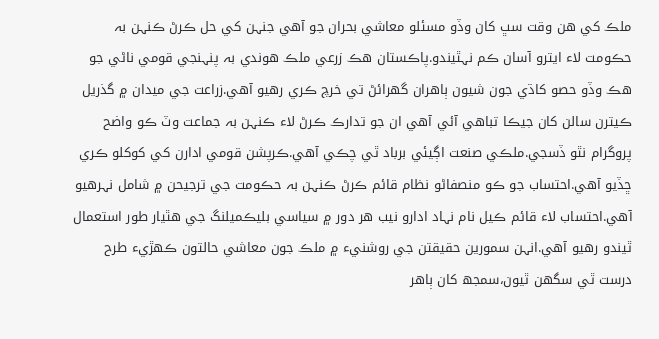ملڪ کي ھن وقت سڀ کان وڏو مسئلو معاشي بحران جو آھي جنہن کي حل ڪرڻ ڪنہن بہ حڪومت لاء ايترو آسان ڪم نہٿيندو.پاڪستان ھڪ زرعي ملڪ ھوندي بہ پنہنجي قومي ناڻي جو ھڪ وڏو حصو کاڌي جون شيون ٻاھران گهرائڻ تي خرچ ڪري رھيو آھي.زراعت جي ميدان ۾ گذريل ڪيترن سالن کان جيڪا تباھي آئي آھي ان جو تدارڪ ڪرڻ لاء ڪنہن بہ جماعت وٽ ڪو واضح پروگرام نٿو ڏسجي.ملڪي صنعت اڳيئي برباد ٿي چڪي آھي.ڪرپشن قومي ادارن کي کوکلو ڪري ڇڏيو آھي.احتساب جو ڪو منصفاڻو نظام قائم ڪرڻ ڪنہن بہ حڪومت جي ترجيحن ۾ شامل نہرھيو آھي.احتساب لاء قائم ڪيل نام نہاد ادارو نيب ھر دور ۾ سياسي بليڪميلنگ جي ھٿيار طور استعمال ٿيندو رھيو آھي.انہن سمورين حقيقتن جي روشنيء ۾ ملڪ جون معاشي حالتون ڪھڙيء طرح درست ٿي سگهن ٿيون،سمجھ کان ٻاھر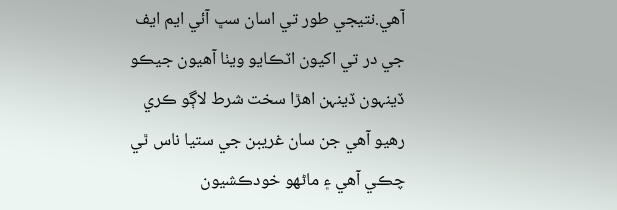آھي.نتيجي طور تي اسان سڀ آئي ايم ايف جي در تي اکيون اٽڪايو ويٺا آھيون جيڪو ڏينہون ڏينہن اھڙا سخت شرط لاڳو ڪري رھيو آھي جن سان غريبن جي ستيا ناس ٿي چڪي آھي ۽ ماڻھو خودڪشيون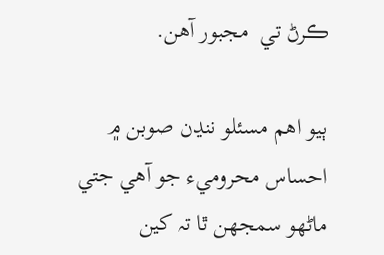ڪرڻ تي  مجبور آھن.

ٻيو اھم مسئلو ننڍن صوبن ۾ احساس محروميء جو آھي جتي ماڻھو سمجهن ٿا تہ کين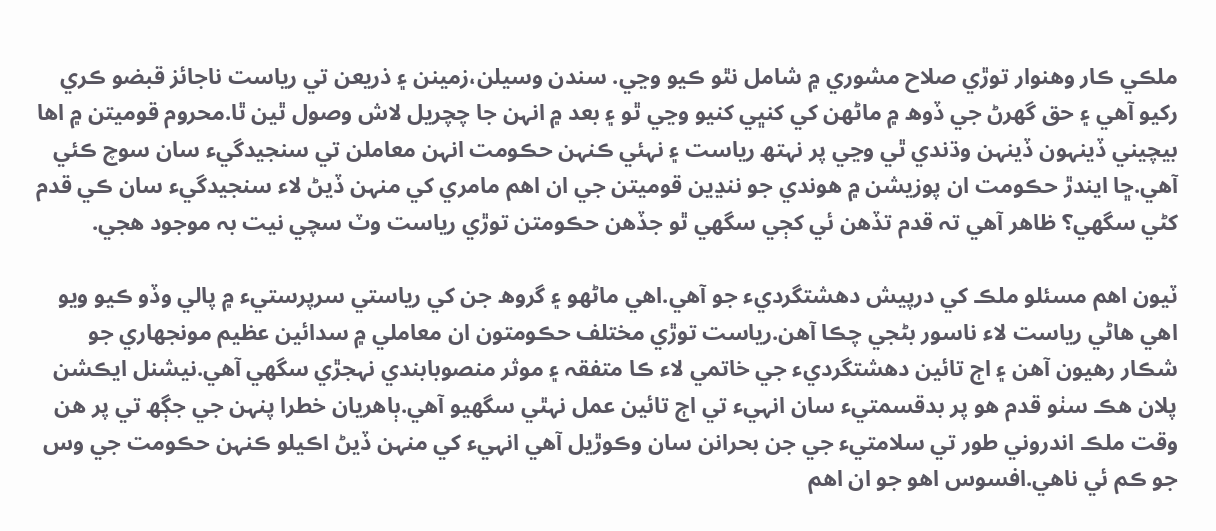ملڪي ڪار وھنوار توڙي صلاح مشوري ۾ شامل نٿو ڪيو وڃي. سندن وسيلن،زمينن ۽ ذريعن تي رياست ناجائز قبضو ڪري رکيو آھي ۽ حق گهرڻ جي ڏوھ ۾ ماڻھن کي کنڀي کنيو وڃي ٿو ۽ بعد ۾ انہن جا چچريل لاش وصول ٿين ٿا.محروم قوميتن ۾ اھا بيچيني ڏينہون ڏينہن وڌندي ٿي وڃي پر نہتھ رياست ۽ نہئي ڪنہن حڪومت انہن معاملن تي سنجيدگيء سان سوچ ڪئي آھي.ڇا ايندڙ حڪومت ان پوزيشن ۾ ھوندي جو ننڍين قوميتن جي ان اھم مامري کي منہن ڏيڻ لاء سنجيدگيء سان ڪي قدم کڻي سگهي؟ ظاھر آھي تہ قدم تڏھن ئي کڄي سگهي ٿو جڏھن حڪومتن توڙي رياست وٽ سچي نيت بہ موجود ھجي.

ٽيون اھم مسئلو ملڪ کي درپيش دھشتگرديء جو آھي.اھي ماڻھو ۽ گروھ جن کي رياستي سرپرستيء ۾ پالي وڏو ڪيو ويو اھي ھاڻي رياست لاء ناسور بڻجي چڪا آھن.رياست توڙي مختلف حڪومتون ان معاملي ۾ سدائين عظيم مونجھاري جو شڪار رھيون آھن ۽ اڄ تائين دھشتگرديء جي خاتمي لاء ڪا متفقہ ۽ موثر منصوبابندي نہجڙي سگهي آھي.نيشنل ايڪشن پلان ھڪ سٺو قدم ھو پر بدقسمتيء سان انہيء تي اڄ تائين عمل نہٿي سگهيو آھي.ٻاھريان خطرا پنہن جي جڳھ تي پر ھن وقت ملڪ اندروني طور تي سلامتيء جي جن بحرانن سان وڪوڙيل آھي انہيء کي منہن ڏيڻ اڪيلو ڪنہن حڪومت جي وس جو ڪم ئي ناھي.افسوس اھو جو ان اھم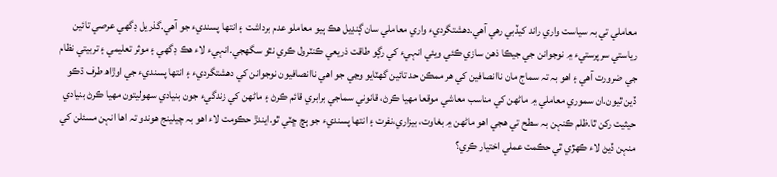معاملي تي بہ سياست واري راند کيڏبي رھي آھي.دھشتگرديء واري معاملي سان ڳنڍيل ھڪ ٻيو معاملو عدم برداشت ۽ انتھا پسنديء جو آھي.گذريل ڊگهي عرصي تائين رياستي سرپرستيء ۾ نوجوانن جي جيڪا ذھن سازي ڪئي ويئي انہيء کي رڳو طاقت ذريعي ڪنٽرول ڪري نٿو سگهجي.انہيء لاء ھڪ ڊگهي ۽ موثر تعليمي ۽ تربيتي نظام جي ضرورت آھي ۽ اھو بہ تہ سماج مان ناانصافين کي ھر ممڪن حد تائين گهٽايو وڃي جو اھي ناانصافيون نوجوانن کي دھشتگرديء ۽ انتھا پسنديء جي اوڙاھ طرف ڌڪو ڏين ٿيون.ان سموري معاملي ۾ ماڻھن کي مناسب معاشي موقعا مھيا ڪرڻ، قانوني سماجي برابري قائم ڪرڻ ۽ ماڻھن کي زندگيء جون بنيادي سھوليتون مھيا ڪرڻ بنيادي حيثيت رکن ٿا.ظلم ڪنہن بہ سطح تي ھجي اھو ماڻھن ۾ بغاوت، بيزاري،نفرت ۽ انتھا پسنديء جو ٻچ ڇٽي ٿو.ايندڙ حڪومت لاء اھو بہ چيلينج ھوندو تہ اھا انہن مسئلن کي منہن ڏيڻ لاء ڪھڙي ٿي حڪمت عملي اختيار ڪري؟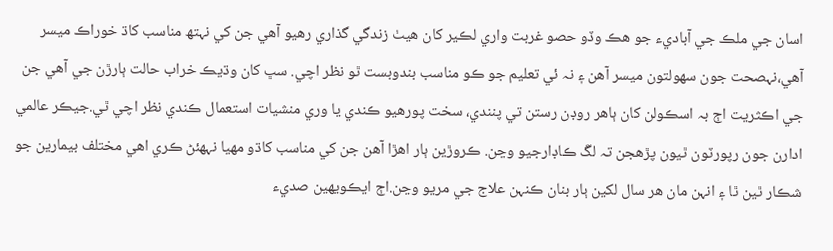اسان جي ملڪ جي آباديء جو ھڪ وڏو حصو غربت واري لڪير کان ھيٺ زندگي گذاري رھيو آھي جن کي نہتھ مناسب کاڌ خوراڪ ميسر آھي،نہصحت جون سھولتون ميسر آھن ۽ نہ ئي تعليم جو ڪو مناسب بندوبست ٿو نظر اچي. سڀ کان وڌيڪ خراب حالت ٻارڙن جي آھي جن جي اڪثريت اڄ بہ اسڪولن کان ٻاھر روڊن رستن تي پنندي، سخت پورھيو ڪندي يا وري منشيات استعمال ڪندي نظر اچي ٿي.جيڪر عالمي ادارن جون رپورٽون ٿيون پڙھجن تہ لڱ ڪاڊارجيو وڃن. ڪروڙين ٻار اھڙا آھن جن کي مناسب کاڌو مھيا نہھئڻ ڪري اھي مختلف بيمارين جو شڪار ٿين ٿا ۽ انہن مان ھر سال لکين ٻار بنان ڪنہن علاج جي مريو وڃن.اڄ ايڪويھين صديء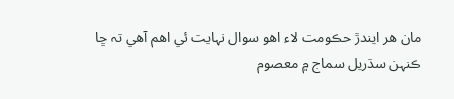مان ھر ايندڙ حڪومت لاء اھو سوال نہايت ئي اھم آھي تہ ڇا ڪنہن سڌريل سماج ۾ معصوم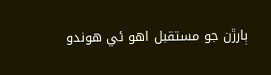ٻارڙن جو مستقبل اھو ئي ھوندو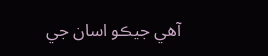آھي جيڪو اسان جي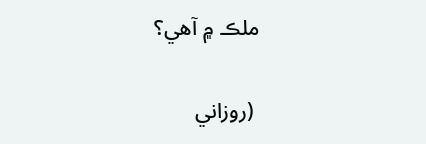ملڪ ۾ آھي؟

 (روزاني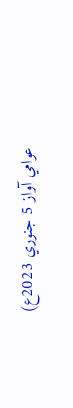عوامي آواز 5 جنوري 2023ع)